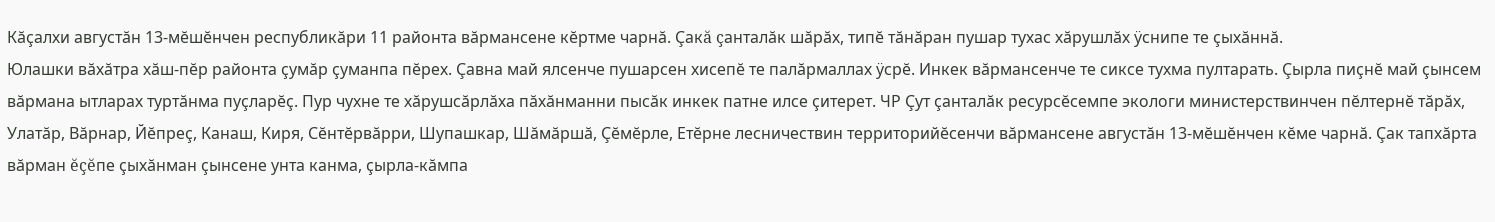Кăçалхи августăн 13-мĕшĕнчен республикăри 11 районта вăрмансене кĕртме чарнă. Çакă çанталăк шăрăх, типĕ тăнăран пушар тухас хăрушлăх ÿснипе те çыхăннă.
Юлашки вăхăтра хăш-пĕр районта çумăр çуманпа пĕрех. Çавна май ялсенче пушарсен хисепĕ те палăрмаллах ÿсрĕ. Инкек вăрмансенче те сиксе тухма пултарать. Çырла пиçнĕ май çынсем вăрмана ытларах туртăнма пуçларĕç. Пур чухне те хăрушсăрлăха пăхăнманни пысăк инкек патне илсе çитерет. ЧР Çут çанталăк ресурсĕсемпе экологи министерствинчен пĕлтернĕ тăрăх, Улатăр, Вăрнар, Йĕпреç, Канаш, Киря, Сĕнтĕрвăрри, Шупашкар, Шăмăршă, Çĕмĕрле, Етĕрне лесничествин территорийĕсенчи вăрмансене августăн 13-мĕшĕнчен кĕме чарнă. Çак тапхăрта вăрман ĕçĕпе çыхăнман çынсене унта канма, çырла-кăмпа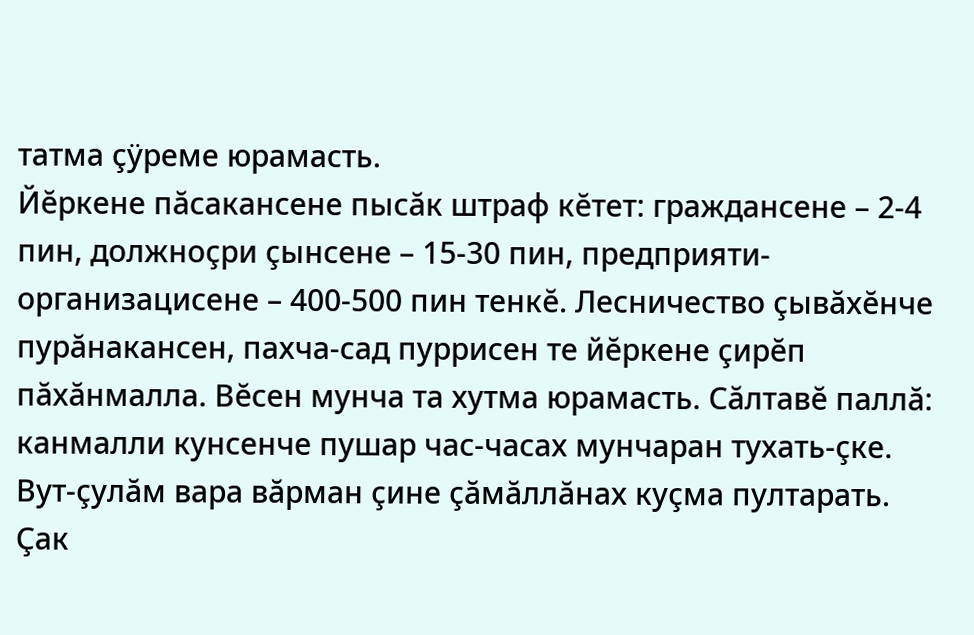татма çÿреме юрамасть.
Йĕркене пăсакансене пысăк штраф кĕтет: граждансене – 2-4 пин, должноçри çынсене – 15-30 пин, предприяти-организацисене – 400-500 пин тенкĕ. Лесничество çывăхĕнче пурăнакансен, пахча-сад пуррисен те йĕркене çирĕп пăхăнмалла. Вĕсен мунча та хутма юрамасть. Сăлтавĕ паллă: канмалли кунсенче пушар час-часах мунчаран тухать-çке. Вут-çулăм вара вăрман çине çăмăллăнах куçма пултарать. Çак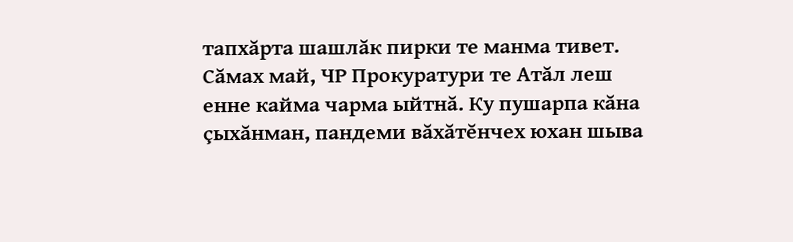тапхăрта шашлăк пирки те манма тивет.
Сăмах май, ЧР Прокуратури те Атăл леш енне кайма чарма ыйтнă. Ку пушарпа кăна çыхăнман, пандеми вăхăтĕнчех юхан шыва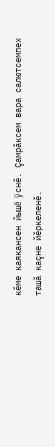кĕме каякансен йышĕ ÿснĕ. Çамрăксем вара салютсемпех ташă каçне йĕркеленĕ.